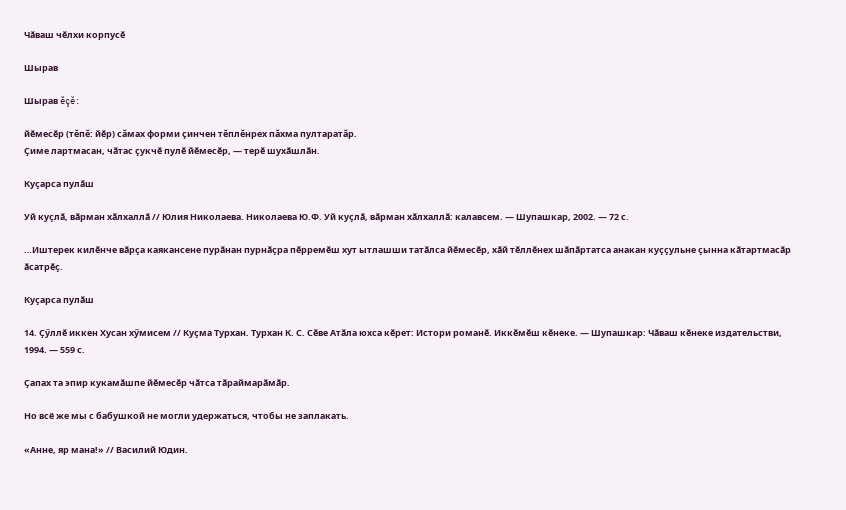Чӑваш чӗлхи корпусӗ

Шырав

Шырав ĕçĕ:

йӗмесӗр (тĕпĕ: йӗр) сăмах форми çинчен тĕплĕнрех пăхма пултаратăр.
Ҫиме лартмасан, чӑтас ҫукчӗ пулӗ йӗмесӗр, — терӗ шухӑшлӑн.

Куҫарса пулӑш

Уй куҫлӑ, вӑрман хӑлхаллӑ // Юлия Николаева. Николаева Ю.Ф. Уй куҫлӑ, вӑрман хӑлхаллӑ: калавсем. — Шупашкар, 2002. — 72 с.

…Иштерек килӗнче вӑрҫа каякансене пурӑнан пурнӑҫра пӗрремӗш хут ытлашши татӑлса йӗмесӗр, хӑй тӗллӗнех шӑпӑртатса анакан куҫҫульне ҫынна кӑтартмасӑр ӑсатрӗҫ.

Куҫарса пулӑш

14. Ҫӳллӗ иккен Хусан хӳмисем // Куҫма Турхан. Турхан К. С. Сӗве Атӑла юхса кӗрет: Истори романӗ. Иккӗмӗш кӗнеке. — Шупашкар: Чӑваш кӗнеке издательстви, 1994. — 559 с.

Ҫапах та эпир кукамӑшпе йӗмесӗр чӑтса тӑраймарӑмӑр.

Но всё же мы с бабушкой не могли удержаться, чтобы не заплакать.

«Анне, яр мана!» // Василий Юдин.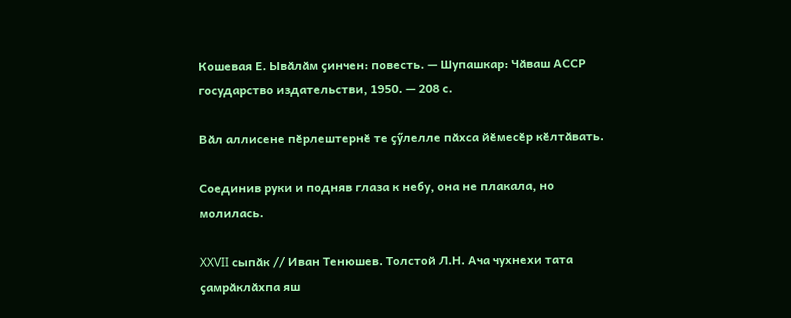Кошевая Е. Ывӑлӑм ҫинчен: повесть. — Шупашкар: Чӑваш АССР государство издательстви, 1950. — 208 с.

Вӑл аллисене пӗрлештернӗ те ҫӳлелле пӑхса йӗмесӗр кӗлтӑвать.

Соединив руки и подняв глаза к небу, она не плакала, но молилась.

XXVII сыпӑк // Иван Тенюшев. Толстой Л.Н. Ача чухнехи тата ҫамрӑклӑхпа яш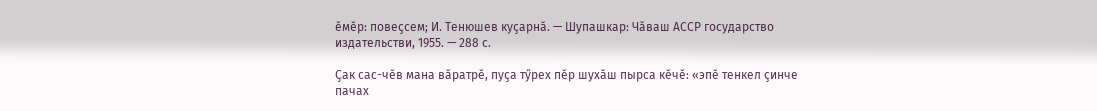ӗмӗр: повеҫсем; И. Тенюшев куҫарнӑ. — Шупашкар: Чӑваш АССР государство издательстви, 1955. — 288 с.

Ҫак сас-чӗв мана вӑратрӗ, пуҫа тӳрех пӗр шухӑш пырса кӗчӗ: «эпӗ тенкел ҫинче пачах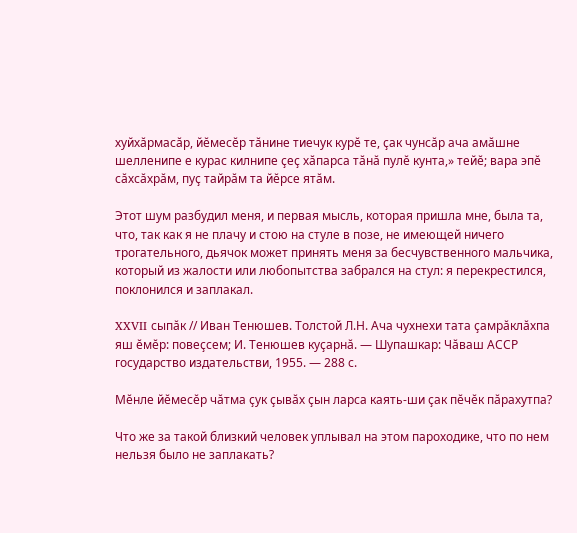хуйхӑрмасӑр, йӗмесӗр тӑнине тиечук курӗ те, ҫак чунсӑр ача амӑшне шелленипе е курас килнипе ҫеҫ хӑпарса тӑнӑ пулӗ кунта,» тейӗ; вара эпӗ сӑхсӑхрӑм, пуҫ тайрӑм та йӗрсе ятӑм.

Этот шум разбудил меня, и первая мысль, которая пришла мне, была та, что, так как я не плачу и стою на стуле в позе, не имеющей ничего трогательного, дьячок может принять меня за бесчувственного мальчика, который из жалости или любопытства забрался на стул: я перекрестился, поклонился и заплакал.

XXVII сыпӑк // Иван Тенюшев. Толстой Л.Н. Ача чухнехи тата ҫамрӑклӑхпа яш ӗмӗр: повеҫсем; И. Тенюшев куҫарнӑ. — Шупашкар: Чӑваш АССР государство издательстви, 1955. — 288 с.

Мӗнле йӗмесӗр чӑтма ҫук ҫывӑх ҫын ларса каять-ши ҫак пӗчӗк пӑрахутпа?

Что же за такой близкий человек уплывал на этом пароходике, что по нем нельзя было не заплакать?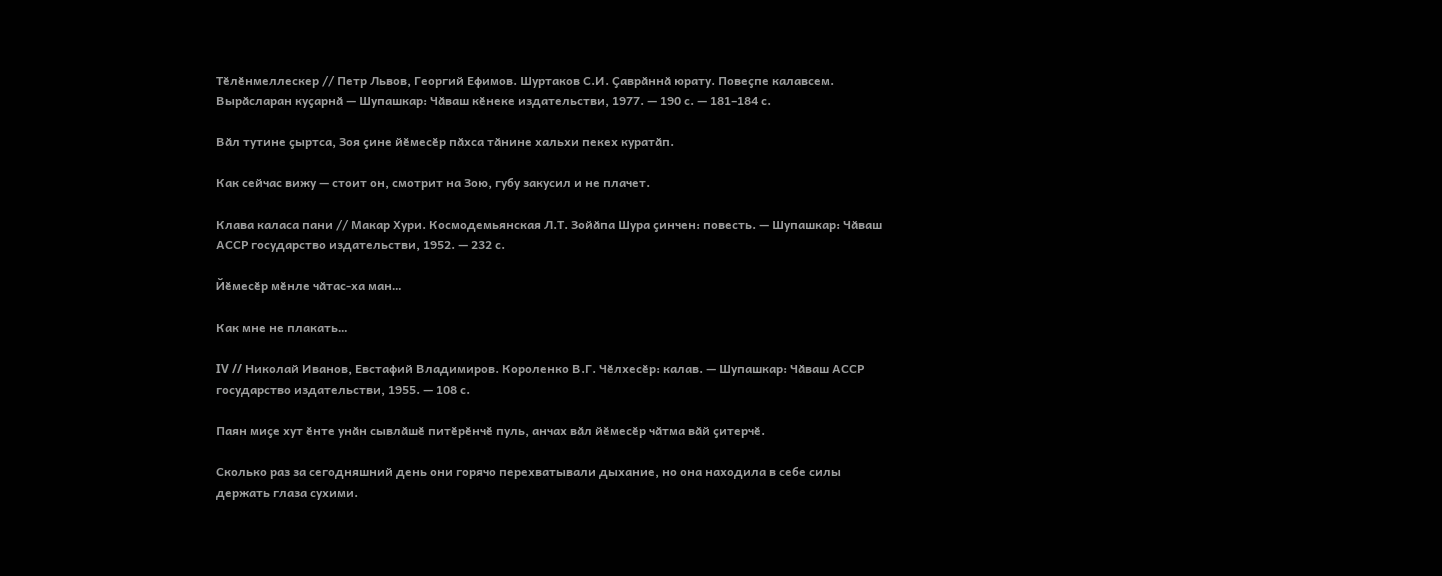Тӗлӗнмеллескер // Петр Львов, Георгий Ефимов. Шуртаков С.И. Ҫаврӑннӑ юрату. Повеҫпе калавсем. Вырӑсларан куҫарнӑ — Шупашкар: Чӑваш кӗнеке издательстви, 1977. — 190 с. — 181–184 с.

Вӑл тутине ҫыртса, Зоя ҫине йӗмесӗр пӑхса тӑнине хальхи пекех куратӑп.

Как сейчас вижу — стоит он, смотрит на Зою, губу закусил и не плачет.

Клава каласа пани // Макар Хури. Космодемьянская Л.Т. Зойӑпа Шура ҫинчен: повесть. — Шупашкар: Чӑваш АССР государство издательстви, 1952. — 232 с.

Йӗмесӗр мӗнле чӑтас-ха ман…

Как мне не плакать…

IV // Николай Иванов, Евстафий Владимиров. Короленко В.Г. Чӗлхесӗр: калав. — Шупашкар: Чӑваш АССР государство издательстви, 1955. — 108 с.

Паян миҫе хут ӗнте унӑн сывлӑшӗ питӗрӗнчӗ пуль, анчах вӑл йӗмесӗр чӑтма вӑй ҫитерчӗ.

Сколько раз за сегодняшний день они горячо перехватывали дыхание, но она находила в себе силы держать глаза сухими.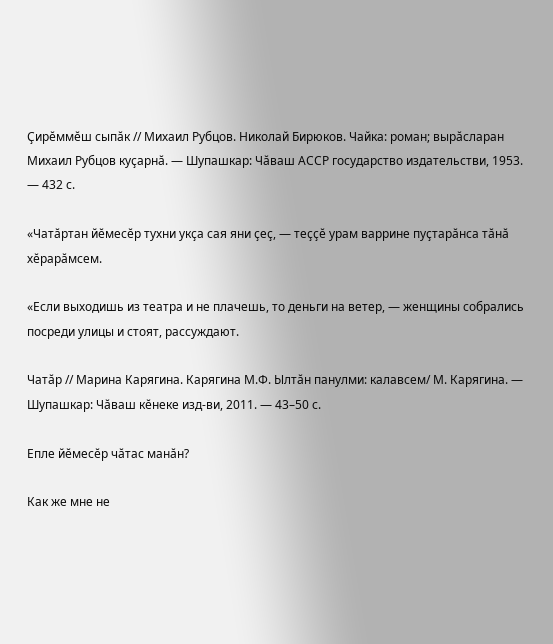Ҫирӗммӗш сыпӑк // Михаил Рубцов. Николай Бирюков. Чайка: роман; вырӑсларан Михаил Рубцов куҫарнӑ. — Шупашкар: Чӑваш АССР государство издательстви, 1953. — 432 с.

«Чатӑртан йӗмесӗр тухни укҫа сая яни ҫеҫ, — теҫҫӗ урам варрине пуҫтарӑнса тӑнӑ хӗрарӑмсем.

«Если выходишь из театра и не плачешь, то деньги на ветер, — женщины собрались посреди улицы и стоят, рассуждают.

Чатӑр // Марина Карягина. Карягина М.Ф. Ылтӑн панулми: калавсем/ М. Карягина. — Шупашкар: Чӑваш кӗнеке изд-ви, 2011. — 43–50 с.

Епле йӗмесӗр чӑтас манӑн?

Как же мне не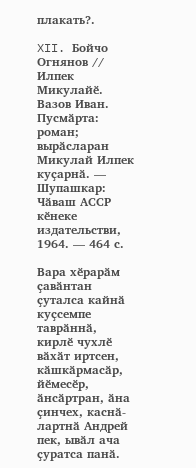плакать?.

XII. Бойчо Огнянов // Илпек Микулайӗ. Вазов Иван. Пусмӑрта: роман; вырӑсларан Микулай Илпек куҫарнӑ. — Шупашкар: Чӑваш АССР кӗнеке издательстви, 1964. — 464 с.

Вара хӗрарӑм ҫавӑнтан ҫуталса кайнӑ куҫсемпе таврӑннӑ, кирлӗ чухлӗ вӑхӑт иртсен, кӑшкӑрмасӑр, йӗмесӗр, ӑнсӑртран, ӑна ҫинчех, каснӑ-лартнӑ Андрей пек, ывӑл ача ҫуратса панӑ.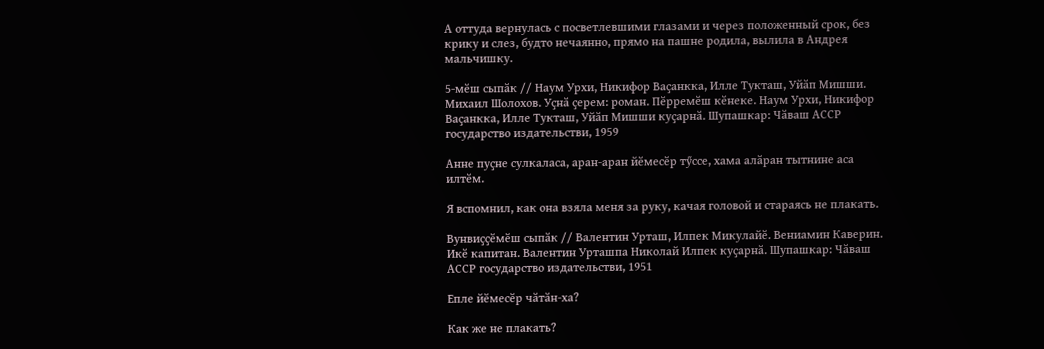А оттуда вернулась с посветлевшими глазами и через положенный срок, без крику и слез, будто нечаянно, прямо на пашне родила, вылила в Андрея мальчишку.

5-мӗш сыпӑк // Наум Урхи, Никифор Ваҫанкка, Илле Тукташ, Уйӑп Мишши. Михаил Шолохов. Уҫнӑ ҫерем: роман. Пӗрремӗш кӗнеке. Наум Урхи, Никифор Ваҫанкка, Илле Тукташ, Уйӑп Мишши куҫарнӑ. Шупашкар: Чӑваш АССР государство издательстви, 1959

Анне пуҫне сулкаласа, аран-аран йӗмесӗр тӳссе, хама алӑран тытнине аса илтӗм.

Я вспомнил, как она взяла меня за руку, качая головой и стараясь не плакать.

Вунвиҫҫӗмӗш сыпӑк // Валентин Урташ, Илпек Микулайӗ. Вениамин Каверин. Икӗ капитан. Валентин Урташпа Николай Илпек куҫарнӑ. Шупашкар: Чӑваш АССР государство издательстви, 1951

Епле йӗмесӗр чӑтӑн-ха?

Как же не плакать?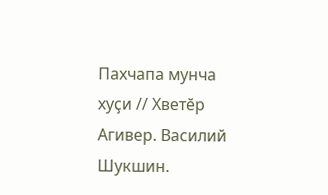Пахчапа мунча хуҫи // Хветӗр Агивер. Василий Шукшин.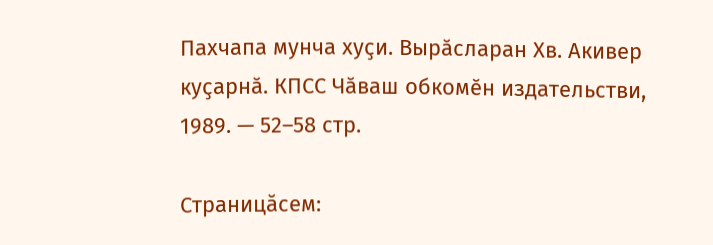Пахчапа мунча хуҫи. Вырӑсларан Хв. Акивер куҫарнӑ. КПСС Чӑваш обкомӗн издательстви, 1989. — 52–58 стр.

Страницăсем: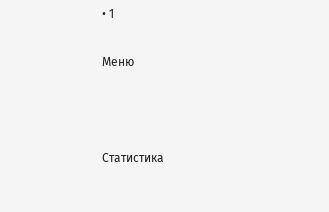• 1

Меню



Статистика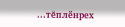...тĕплӗнрех